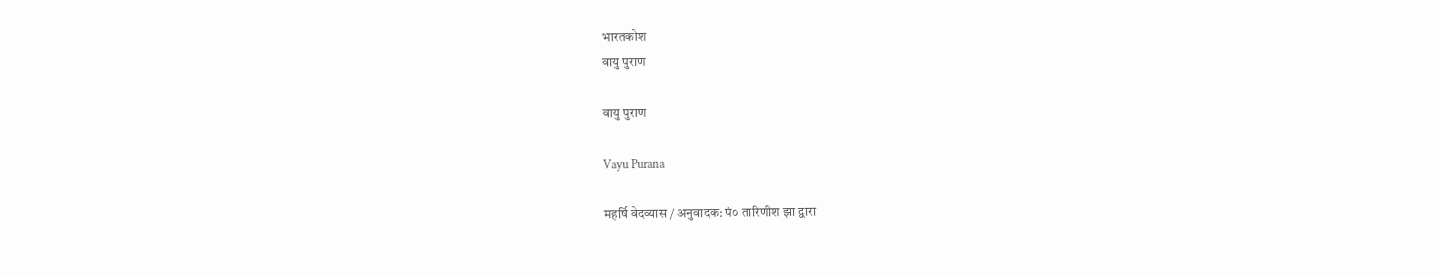भारतकोश
वायु पुराण

वायु पुराण

Vayu Purana

महर्षि वेदव्यास / अनुवादक: पं० तारिणीश झा द्वारा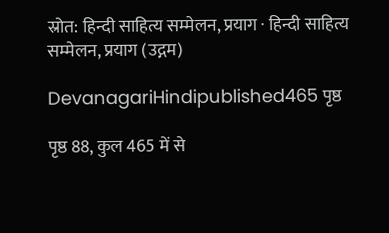स्रोत: हिन्दी साहित्य सम्मेलन, प्रयाग · हिन्दी साहित्य सम्मेलन, प्रयाग (उद्गम)

DevanagariHindipublished465 पृष्ठ

पृष्ठ 88, कुल 465 में से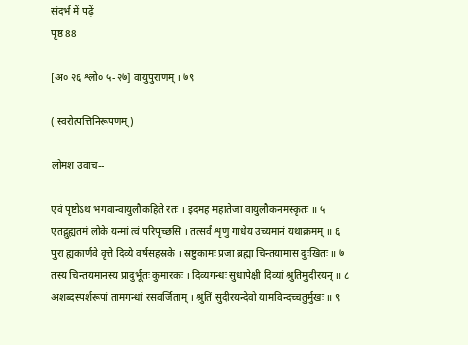संदर्भ में पढ़ें
पृष्ठ 88

[अ० २६ श्लो० ५-२७] वायुपुराणम् । ७९

( स्वरोत्पत्तिनिरूपणम् )

लोमश उवाच--

एवं पृष्टोऽथ भगवान्वायुलौकहिते रतः । इदमह महातेजा वायुलौकनमस्कृतः ॥ ५
एतद्गुह्यतमं लोके यन्मां त्वं परिपृच्छसि । तत्सर्वं शृणु गाधेय उच्यमानं यथाक्रमम् ॥ ६
पुरा ह्यकार्णवे वृत्ते दिव्ये वर्षसहस्रके । स्रष्टुकामः प्रजा ब्रह्मा चिन्तयामास दुःखितः ॥ ७
तस्य चिन्तयमानस्य प्रादुर्भूतः कुमारकः । दिव्यगन्धः सुधापेक्षी दिव्यां श्रुतिमुदीरयन् ॥ ८
अशब्दस्पर्शरूपां तामगन्धां रसवर्जिताम् । श्रुतिं सुदीरयन्देवो यामविन्दच्चतुर्मुखः ॥ ९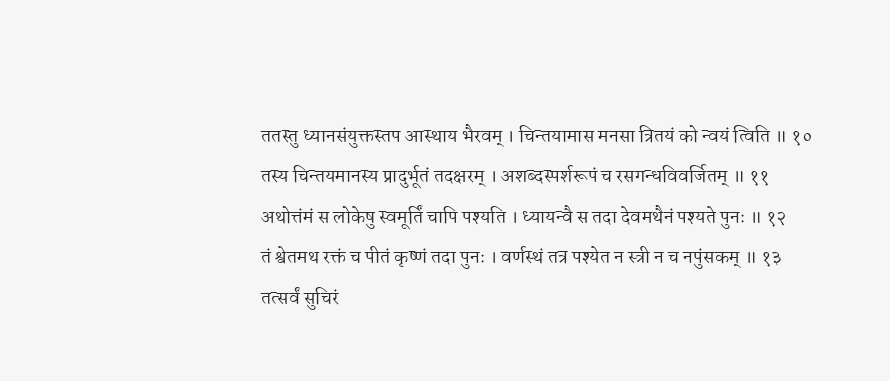ततस्तु ध्यानसंयुक्तस्तप आस्थाय भैरवम् । चिन्तयामास मनसा त्रितयं को न्वयं त्विति ॥ १०
तस्य चिन्तयमानस्य प्रादुर्भूतं तदक्षरम् । अशब्दस्पर्शरूपं च रसगन्धविवर्जितम् ॥ ११
अथोत्तंमं स लोकेषु स्वमूर्तिं चापि पश्यति । ध्यायन्वै स तदा देवमथैनं पश्यते पुनः ॥ १२
तं श्वेतमथ रक्तं च पीतं कृष्णं तदा पुनः । वर्णस्थं तत्र पश्येत न स्त्री न च नपुंसकम् ॥ १३
तत्सर्वं सुचिरं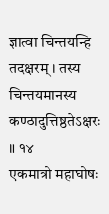ज्ञात्वा चिन्तयन्हि तदक्षरम् । तस्य चिन्तयमानस्य कण्ठादुत्तिष्ठतेऽक्षरः ॥ १४
एकमात्रो महाघोषः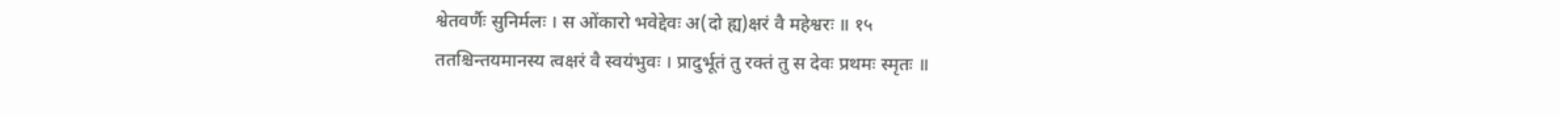श्वेतवर्णैः सुनिर्मलः । स ओंकारो भवेद्देवः अ(दो ह्य)क्षरं वै महेश्वरः ॥ १५
ततश्चिन्तयमानस्य त्वक्षरं वै स्वयंभुवः । प्रादुर्भूतं तु रक्तं तु स देवः प्रथमः स्मृतः ॥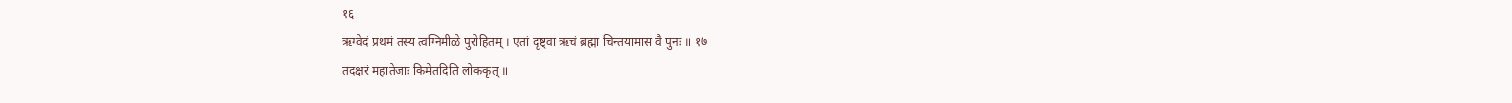१६
ऋग्वेदं प्रथमं तस्य त्वग्निमीळे पुरोहितम् । एतां दृष्ट्वा ऋचं ब्रह्मा चिन्तयामास वै पुनः ॥ १७
तदक्षरं महातेजाः किमेतदिति लोककृत् ॥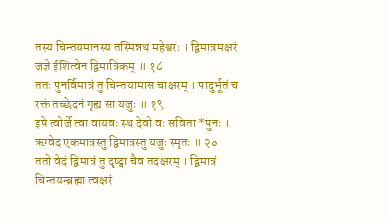तस्य चिन्तयमानस्य तस्मिन्नथ महेश्वरः । द्विमात्रमक्षरं जज्ञे ईशित्वेन द्विमात्रिकम् ॥ १८
ततः पुनर्विमात्रं तु चिन्तयामास चाक्षरम् । पादुर्भूतं च रक्तं तच्छेदनं गृह्य सा यजुः ॥ १९
इषे त्वोर्जे त्वा वायवः स्थ देवो वः सविता *पुनः । ऋग्वेद एकमात्रस्तु द्विमात्रस्तु यजुः स्मृतः ॥ २०
ततो वेदं द्विमात्रं तु दृष्ट्वा चैव तदक्षरम् । द्विमात्रं चिन्तयन्ब्रह्मा त्वक्षरं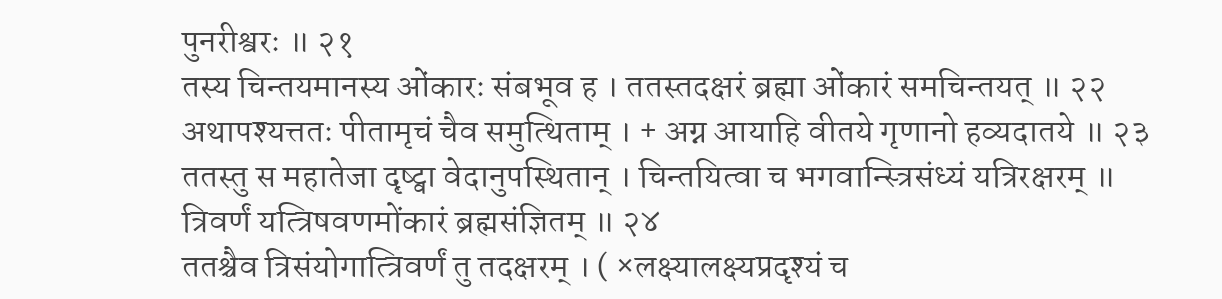पुनरीश्वरः ॥ २१
तस्य चिन्तयमानस्य ओंकारः संबभूव ह । ततस्तदक्षरं ब्रह्मा ओंकारं समचिन्तयत् ॥ २२
अथापश्यत्ततः पीतामृचं चैव समुत्थिताम् । + अग्न आयाहि वीतये गृणानो हव्यदातये ॥ २३
ततस्तु स महातेजा दृष्ट्वा वेदानुपस्थितान् । चिन्तयित्वा च भगवान्स्त्रिसंध्यं यत्रिरक्षरम् ॥
त्रिवर्णं यत्त्रिषवणमोंकारं ब्रह्मसंज्ञितम् ॥ २४
ततश्चैव त्रिसंयोगात्त्रिवर्णं तु तदक्षरम् । ( ×लक्ष्यालक्ष्यप्रदृश्यं च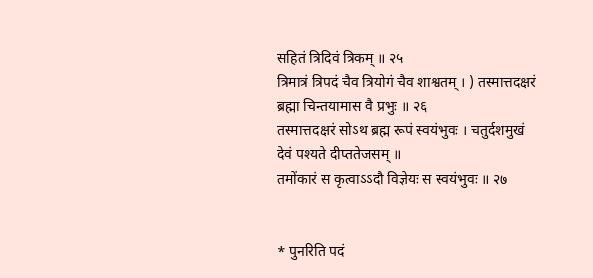सहितं त्रिदिवं त्रिकम् ॥ २५
त्रिमात्रं त्रिपदं चैव त्रियोगं चैव शाश्वतम् । ) तस्मात्तदक्षरं ब्रह्मा चिन्तयामास वै प्रभुः ॥ २६
तस्मात्तदक्षरं सोऽथ ब्रह्म रूपं स्वयंभुवः । चतुर्दशमुखं देवं पश्यते दीप्ततेजसम् ॥
तमोंकारं स कृत्वाऽऽदौ विज्ञेयः स स्वयंभुवः ॥ २७


* पुनरिति पदं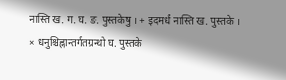नास्ति ख. ग. घ. ङ. पुस्तकेषु । + इदमर्धं नास्ति ख. पुस्तके ।
× धनुश्चिह्नान्तर्गतग्रन्थो घ. पुस्तके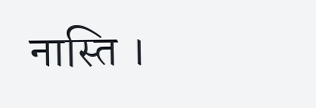नास्ति ।